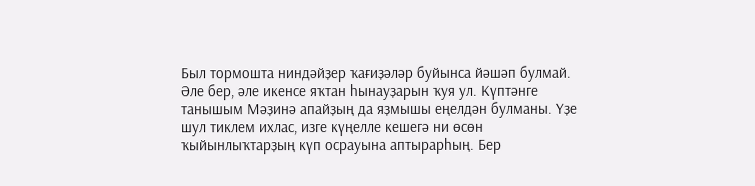Был тормошта ниндәйҙер ҡағиҙәләр буйынса йәшәп булмай. Әле бер, әле икенсе яҡтан һынауҙарын ҡуя ул. Күптәнге танышым Мәҙинә апайҙың да яҙмышы еңелдән булманы. Үҙе шул тиклем ихлас, изге күңелле кешегә ни өсөн ҡыйынлыҡтарҙың күп осрауына аптырарһың. Бер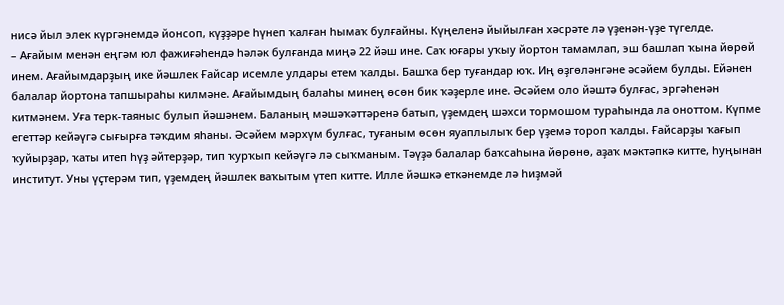нисә йыл элек күргәнемдә йонсоп, күҙҙәре һүнеп ҡалған һымаҡ булғайны. Күңеленә йыйылған хәсрәте лә үҙенән-үҙе түгелде.
– Ағайым менән еңгәм юл фажиғәһендә һәләк булғанда миңә 22 йәш ине. Саҡ юғары уҡыу йортон тамамлап, эш башлап ҡына йөрөй инем. Ағайымдарҙың ике йәшлек Ғайсар исемле улдары етем ҡалды. Башҡа бер туғандар юҡ. Иң өҙгөләнгәне әсәйем булды. Ейәнен балалар йортона тапшыраһы килмәне. Ағайымдың балаһы минең өсөн бик ҡәҙерле ине. Әсәйем оло йәштә булғас, эргәһенән китмәнем. Уға терк-таяныс булып йәшәнем. Баланың мәшәҡәттәренә батып, үҙемдең шәхси тормошом тураһында ла оноттом. Күпме егеттәр кейәүгә сығырға тәҡдим яһаны. Әсәйем мәрхүм булғас, туғаным өсөн яуаплылыҡ бер үҙемә тороп ҡалды. Ғайсарҙы ҡағып ҡуйырҙар, ҡаты итеп һүҙ әйтерҙәр, тип ҡурҡып кейәүгә лә сыҡманым. Тәүҙә балалар баҡсаһына йөрөнө, аҙаҡ мәктәпкә китте, һуңынан институт. Уны үҫтерәм тип, үҙемдең йәшлек ваҡытым үтеп китте. Илле йәшкә еткәнемде лә һиҙмәй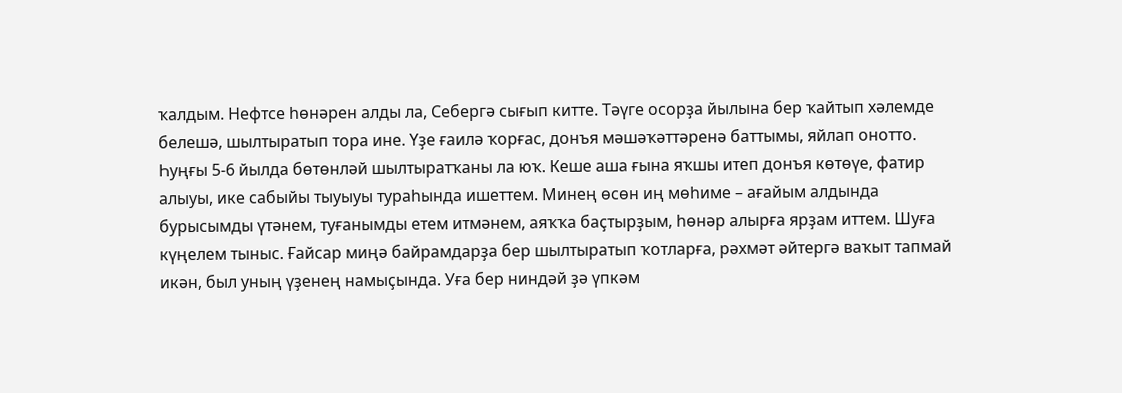ҡалдым. Нефтсе һөнәрен алды ла, Себергә сығып китте. Тәүге осорҙа йылына бер ҡайтып хәлемде белешә, шылтыратып тора ине. Үҙе ғаилә ҡорғас, донъя мәшәҡәттәренә баттымы, яйлап онотто. Һуңғы 5-6 йылда бөтөнләй шылтыратҡаны ла юҡ. Кеше аша ғына яҡшы итеп донъя көтөүе, фатир алыуы, ике сабыйы тыуыуы тураһында ишеттем. Минең өсөн иң мөһиме – ағайым алдында бурысымды үтәнем, туғанымды етем итмәнем, аяҡҡа баҫтырҙым, һөнәр алырға ярҙам иттем. Шуға күңелем тыныс. Ғайсар миңә байрамдарҙа бер шылтыратып ҡотларға, рәхмәт әйтергә ваҡыт тапмай икән, был уның үҙенең намыҫында. Уға бер ниндәй ҙә үпкәм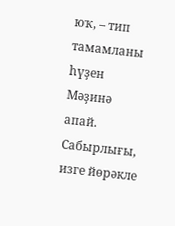юҡ, – тип тамамланы һүҙен Мәҙинә апай.
Сабырлығы, изге йөрәкле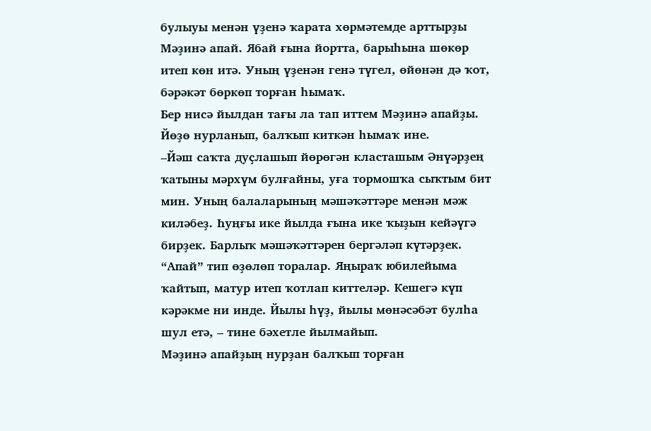булыуы менән үҙенә ҡарата хөрмәтемде арттырҙы Мәҙинә апай. Ябай ғына йортта, барыһына шөкөр итеп көн итә. Уның үҙенән генә түгел, өйөнән дә ҡот, бәрәкәт бөркөп торған һымаҡ.
Бер нисә йылдан тағы ла тап иттем Мәҙинә апайҙы. Йөҙө нурланып, балҡып киткән һымаҡ ине.
–Йәш саҡта дуҫлашып йөрөгән класташым Әнүәрҙең ҡатыны мәрхүм булғайны, уға тормошҡа сыҡтым бит мин. Уның балаларының мәшәҡәттәре менән мәж киләбеҙ. Һуңғы ике йылда ғына ике ҡыҙын кейәүгә бирҙек. Барлыҡ мәшәҡәттәрен бергәләп күтәрҙек. “Апай” тип өҙөлөп торалар. Яңыраҡ юбилейыма ҡайтып, матур итеп ҡотлап киттеләр. Кешегә күп кәрәкме ни инде. Йылы һүҙ, йылы мөнәсәбәт булһа шул етә, – тине бәхетле йылмайып.
Мәҙинә апайҙың нурҙан балҡып торған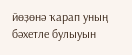йөҙөнә ҡарап уның бәхетле булыуын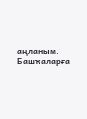аңланым. Башҡаларға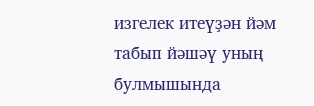изгелек итеүҙән йәм табып йәшәү уның булмышында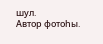шул.
Автор фотоһы.